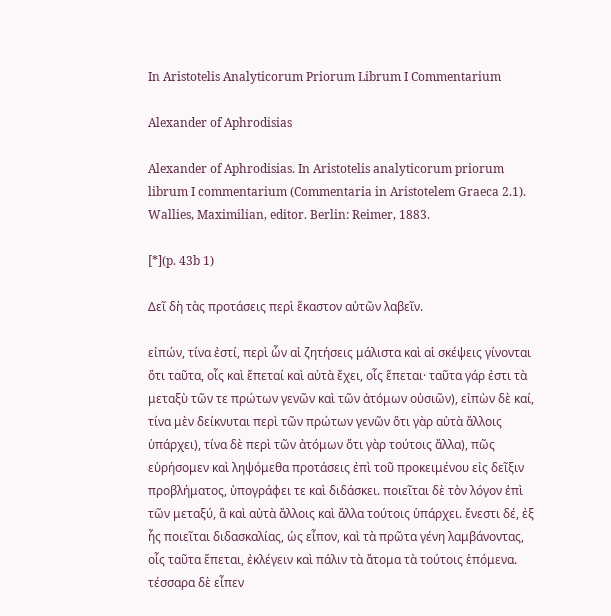In Aristotelis Analyticorum Priorum Librum I Commentarium

Alexander of Aphrodisias

Alexander of Aphrodisias. In Aristotelis analyticorum priorum librum I commentarium (Commentaria in Aristotelem Graeca 2.1). Wallies, Maximilian, editor. Berlin: Reimer, 1883.

[*](p. 43b 1)

Δεῖ δὴ τὰς προτάσεις περὶ ἕκαστον αὐτῶν λαβεῖν.

εἰπών, τίνα ἐστί, περὶ ὧν αἱ ζητήσεις μάλιστα καὶ αἱ σκέψεις γίνονται ὅτι ταῦτα, οἷς καὶ ἕπεταί καὶ αὐτὰ ἔχει, οἷς ἕπεται· ταῦτα γάρ ἐστι τὰ μεταξὺ τῶν τε πρώτων γενῶν καὶ τῶν ἀτόμων οὐσιῶν), εἰπὼν δὲ καί, τίνα μὲν δείκνυται περὶ τῶν πρώτων γενῶν ὅτι γὰρ αὐτὰ ἄλλοις ὑπάρχει), τίνα δὲ περὶ τῶν ἀτόμων ὅτι γὰρ τούτοις ἄλλα), πῶς εὑρήσομεν καὶ ληψόμεθα προτάσεις ἐπὶ τοῦ προκειμένου εἰς δεῖξιν προβλήματος, ὑπογράφει τε καὶ διδάσκει. ποιεῖται δὲ τὸν λόγον ἐπὶ τῶν μεταξύ, ἃ καὶ αὐτὰ ἄλλοις καὶ ἄλλα τούτοις ὑπάρχει. ἔνεστι δέ, ἐξ ἧς ποιεῖται διδασκαλίας, ὡς εἶπον, καὶ τὰ πρῶτα γένη λαμβάνοντας, οἷς ταῦτα ἕπεται, ἐκλέγειν καὶ πάλιν τὰ ἄτομα τὰ τούτοις ἑπόμενα. τέσσαρα δὲ εἶπεν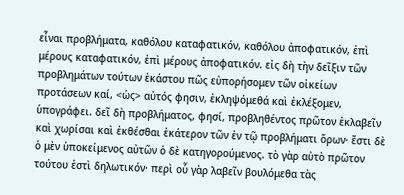εἶναι προβλήματα, καθόλου καταφατικόν, καθόλου ἀποφατικόν, ἐπὶ μέρους καταφατικόν, ἐπὶ μέρους ἀποφατικόν. εἰς δὴ τὴν δεῖξιν τῶν προβλημάτων τούτων ἑκάστου πῶς εὐπορήσομεν τῶν οἰκείων προτάσεων καί, <ὡς> αὐτός φησιν, ἐκληψόμεθά καὶ ἐκλέξομεν, ὑπογράφει. δεῖ δὴ προβλήματος, φησί, προβληθέντος πρῶτον ἐκλαβεῖν καὶ χωρίσαι καὶ ἐκθέσθαι ἑκάτερον τῶν ἐν τῷ προβλήματι ὅρων· ἔστι δὲ ὁ μὲν ὑποκείμενος αὐτῶν ὁ δὲ κατηγορούμενος. τὸ γὰρ αὐτὸ πρῶτον τούτου ἐστὶ δηλωτικόν· περὶ οὗ γὰρ λαβεῖν βουλόμεθα τὰς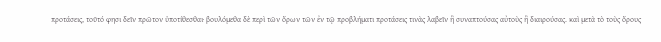προτάσεις, τοῦτό φησι δεῖν πρῶτον ὑποτίθεσθαι· βουλόμεθα δὲ περὶ τῶν ὅρων τῶν ἐν τῷ προβλήματι προτάσεις τινὰς λαβεῖν ἢ συναπτούσας αὐτοὺς ἢ διαιρούσας. καὶ μετὰ τὸ τοὺς ὅρους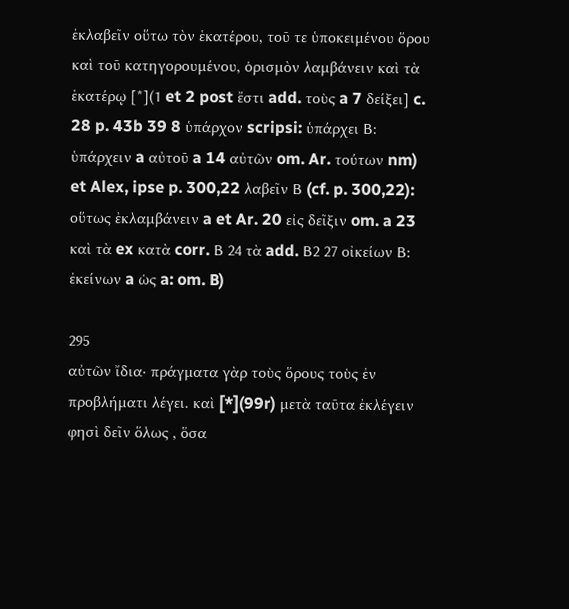ἐκλαβεῖν οὕτω τὸν ἑκατέρου, τοῦ τε ὑποκειμένου ὅρου καὶ τοῦ κατηγορουμένου, ὁρισμὸν λαμβάνειν καὶ τὰ ἑκατέρῳ [*](1 et 2 post ἔστι add. τοὺς a 7 δείξει] c. 28 p. 43b 39 8 ὑπάρχον scripsi: ὑπάρχει Β: ὑπάρχειν a αὐτοῦ a 14 αὐτῶν om. Ar. τούτων nm) et Alex, ipse p. 300,22 λαβεῖν Β (cf. p. 300,22): οὕτως ἐκλαμβάνειν a et Ar. 20 εἰς δεῖξιν om. a 23 καὶ τὰ ex κατὰ corr. Β 24 τὰ add. Β2 27 οἰκείων Β: ἐκείνων a ὡς a: om. B)

295
αὐτῶν ἴδια· πράγματα γὰρ τοὺς ὅρους τοὺς ἐν προβλήματι λέγει. καὶ [*](99r) μετὰ ταῦτα ἐκλέγειν φησὶ δεῖν ὅλως , ὅσα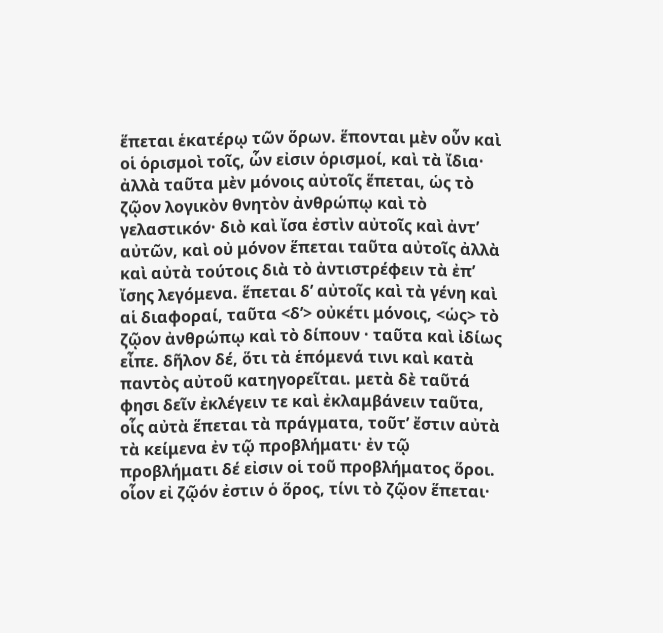ἕπεται ἑκατέρῳ τῶν ὅρων. ἕπονται μὲν οὖν καὶ οἱ ὁρισμοὶ τοῖς, ὧν εἰσιν ὁρισμοί, καὶ τὰ ἴδια· ἀλλὰ ταῦτα μὲν μόνοις αὐτοῖς ἕπεται, ὡς τὸ ζῷον λογικὸν θνητὸν ἀνθρώπῳ καὶ τὸ γελαστικόν· διὸ καὶ ἴσα ἐστὶν αὐτοῖς καὶ ἀντ’ αὐτῶν, καὶ οὐ μόνον ἕπεται ταῦτα αὐτοῖς ἀλλὰ καὶ αὐτὰ τούτοις διὰ τὸ ἀντιστρέφειν τὰ ἐπ’ ἴσης λεγόμενα. ἕπεται δ’ αὐτοῖς καὶ τὰ γένη καὶ αἱ διαφοραί, ταῦτα <δ’> οὐκέτι μόνοις, <ὡς> τὸ ζῷον ἀνθρώπῳ καὶ τὸ δίπουν · ταῦτα καὶ ἰδίως εἶπε. δῆλον δέ, ὅτι τὰ ἑπόμενά τινι καὶ κατὰ παντὸς αὐτοῦ κατηγορεῖται. μετὰ δὲ ταῦτά φησι δεῖν ἐκλέγειν τε καὶ ἐκλαμβάνειν ταῦτα, οἷς αὐτὰ ἕπεται τὰ πράγματα, τοῦτ’ ἔστιν αὐτὰ τὰ κείμενα ἐν τῷ προβλήματι· ἐν τῷ προβλήματι δέ εἰσιν οἱ τοῦ προβλήματος ὅροι. οἷον εἰ ζῷόν ἐστιν ὁ ὅρος, τίνι τὸ ζῷον ἕπεται·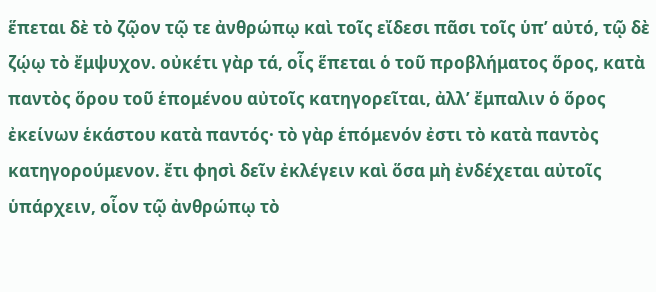ἕπεται δὲ τὸ ζῷον τῷ τε ἀνθρώπῳ καὶ τοῖς εἴδεσι πᾶσι τοῖς ὑπ’ αὐτό, τῷ δὲ ζῴῳ τὸ ἔμψυχον. οὐκέτι γὰρ τά, οἷς ἕπεται ὁ τοῦ προβλήματος ὅρος, κατὰ παντὸς ὅρου τοῦ ἑπομένου αὐτοῖς κατηγορεῖται, ἀλλ’ ἔμπαλιν ὁ ὅρος ἐκείνων ἑκάστου κατὰ παντός· τὸ γὰρ ἑπόμενόν ἐστι τὸ κατὰ παντὸς κατηγορούμενον. ἔτι φησὶ δεῖν ἐκλέγειν καὶ ὅσα μὴ ἐνδέχεται αὐτοῖς ὑπάρχειν, οἷον τῷ ἀνθρώπῳ τὸ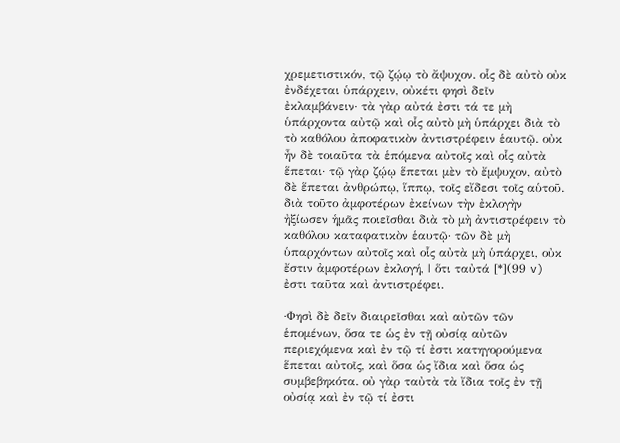χρεμετιστικόν, τῷ ζῴῳ τὸ ἄψυχον. οἷς δὲ αὐτὸ οὐκ ἐνδέχεται ὑπάρχειν, οὐκέτι φησὶ δεῖν ἐκλαμβάνειν· τὰ γὰρ αὐτά ἐστι τά τε μὴ ὑπάρχοντα αὐτῷ καὶ οἷς αὐτὸ μὴ ὑπάρχει διὰ τὸ τὸ καθόλου ἀποφατικὸν ἀντιστρέφειν ἑαυτῷ. οὐκ ἦν δὲ τοιαῦτα τὰ ἑπόμενα αὐτοῖς καὶ οἷς αὐτὰ ἕπεται· τῷ γὰρ ζῴῳ ἕπεται μὲν τὸ ἔμψυχον, αὐτὸ δὲ ἕπεται ἀνθρώπῳ, ἵππῳ, τοῖς εἴδεσι τοῖς αὑτοῦ. διὰ τοῦτο ἀμφοτέρων ἐκείνων τὴν ἐκλογὴν ἠξίωσεν ἡμᾶς ποιεῖσθαι διὰ τὸ μὴ ἀντιστρέφειν τὸ καθόλου καταφατικὸν ἑαυτῷ· τῶν δὲ μὴ ὑπαρχόντων αὐτοῖς καὶ οἷς αὐτὰ μὴ ὑπάρχει, οὐκ ἔστιν ἀμφοτέρων ἐκλογή, | ὅτι ταὐτά [*](99 v) ἐστι ταῦτα καὶ ἀντιστρέφει.

·Φησὶ δὲ δεῖν διαιρεῖσθαι καὶ αὐτῶν τῶν ἑπομένων, ὅσα τε ὡς ἐν τῇ οὐσίᾳ αὐτῶν περιεχόμενα καὶ ἐν τῷ τί ἐστι κατηγορούμενα ἕπεται αὐτοῖς, καὶ ὅσα ὡς ἴδια καὶ ὅσα ὡς συμβεβηκότα. οὐ γὰρ ταὐτὰ τὰ ἴδια τοῖς ἐν τῇ οὐσίᾳ καὶ ἐν τῷ τί ἐστι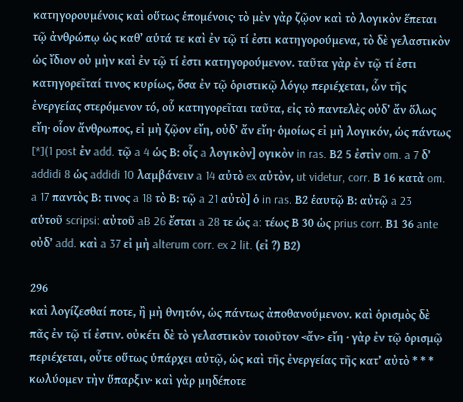κατηγορουμένοις καὶ οὕτως ἑπομένοις· τὸ μὲν γὰρ ζῷον καὶ τὸ λογικὸν ἕπεται τῷ ἀνθρώπῳ ὡς καθ’ αὑτά τε καὶ ἐν τῷ τί ἐστι κατηγορούμενα, τὸ δὲ γελαστικὸν ὡς ἴδιον οὐ μὴν καὶ ἐν τῷ τί ἐστι κατηγορούμενον. ταῦτα γὰρ ἐν τῷ τί ἐστι κατηγορεῖταί τινος κυρίως, ὅσα ἐν τῷ ὁριστικῷ λόγῳ περιέχεται, ὧν τῆς ἐνεργείας στερόμενον τό, οὗ κατηγορεῖται ταῦτα, εἰς τὸ παντελὲς οὐδ’ ἄν ὅλως εἴη· οἷον ἄνθρωπος, εἰ μὴ ζῷον εἴη, οὐδ’ ἄν εἴη· ὁμοίως εἰ μὴ λογικόν, ὡς πάντως [*](1 post ἐν add. τῷ a 4 ὡς Β: οἷς a λογικὸν] ογικὸν in ras. Β2 5 ἐστὶν om. a 7 δ’ addidi 8 ὡς addidi 10 λαμβάνειν a 14 αὐτὸ ex αὐτὸν, ut videtur, corr. Β 16 κατὰ om. a 17 παντὸς Β: τινος a 18 τὸ Β: τῷ a 21 αὐτὸ] ὁ in ras. Β2 ἑαυτῷ Β: αὐτῷ a 23 αὑτοῦ scripsi: αὐτοῦ aB 26 ἔσται a 28 τε ὡς a: τέως Β 30 ὡς prius corr. Β1 36 ante οὐδ’ add. καὶ a 37 εἰ μὴ alterum corr. ex 2 lit. (εἰ ?) Β2)

296
καὶ λογίζεσθαί ποτε, ἢ μὴ θνητόν, ὡς πάντως ἀποθανούμενον. καὶ ὁρισμὸς δὲ πᾶς ἐν τῷ τί ἐστιν. οὐκέτι δὲ τὸ γελαστικὸν τοιοῦτον <ἄν> εἴη · γὰρ ἐν τῷ ὁρισμῷ περιέχεται, οὗτε οὕτως ὑπάρχει αὐτῷ, ὡς καὶ τῆς ἐνεργείας τῆς κατ’ αὐτὸ * * * κωλύομεν τὴν ὕπαρξιν· καὶ γὰρ μηδέποτε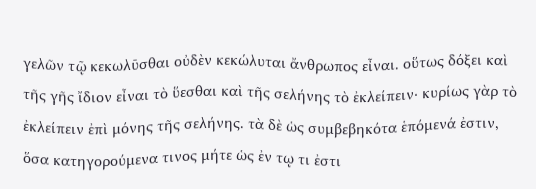γελῶν τῷ κεκωλῦσθαι οὐδὲν κεκώλυται ἄνθρωπος εἶναι. οὕτως δόξει καὶ τῆς γῆς ἴδιον εἶναι τὸ ὕεσθαι καὶ τῆς σελήνης τὸ ἐκλείπειν· κυρίως γὰρ τὸ ἐκλείπειν ἐπὶ μόνης τῆς σελήνης. τὰ δὲ ὡς συμβεβηκότα ἑπόμενά ἐστιν, ὅσα κατηγορούμενα τινος μήτε ὡς ἐν τῳ τι ἐστι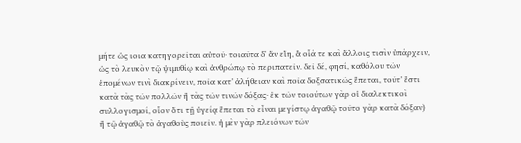μήτε ὡς ιοια κατηγορεῖται αὐτοῦ· τοιαῦτα δ᾿ ἄν εἴη, ἃ οἷά τε καὶ ἄλλοις τισὶν ὑπάρχειν, ὡς τὸ λευκὸν τῷ ψιμυθίῳ καὶ ἀνθρώπῳ τὸ περιπατεῖν. δεῖ δέ, φησί, καθόλου τῶν ἑπομένων τινὶ διακρίνειν, ποῖα κατ’ ἀλήθειαν καὶ ποῖα δοξσατικῶς ἕπεται, τοῦτ’ ἔστι κατὰ τὰς τῶν πολλῶν ἢ τὰς τῶν τινῶν δόξας· ἐκ τῶν τοιούτων γὰρ οἱ διαλεκτικοὶ συλλογισμοί, οἷον ὅτι τῇ ὑγείᾳ ἕπεται τὸ εἶναι μεγίστῳ ἀγαθῷ τοῦτο γὰρ κατὰ δόξαν) ἢ τῷ ἀγαθῷ τὸ ἀγαθοὺς ποιεῖν. ἡ μὲν γὰρ πλειόνων τῶν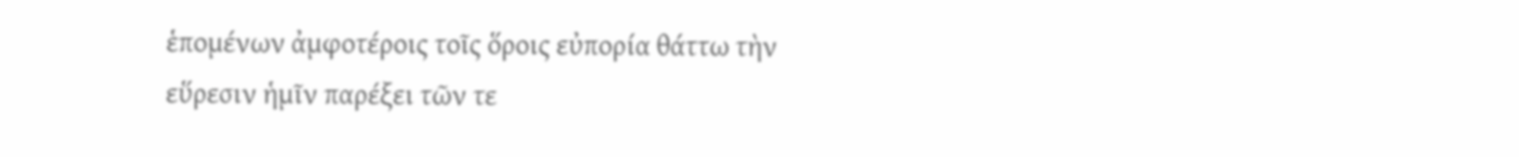ἑπομένων ἀμφοτέροις τοῖς ὅροις εὐπορία θάττω τὴν εὕρεσιν ἡμῖν παρέξει τῶν τε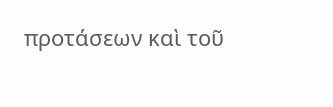προτάσεων καὶ τοῦ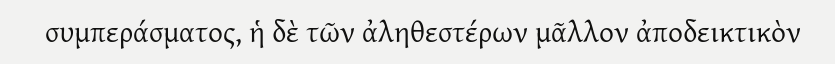συμπεράσματος, ἡ δὲ τῶν ἀληθεστέρων μᾶλλον ἀποδεικτικὸν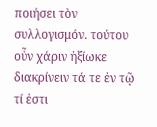ποιήσει τὸν συλλογισμόν. τούτου οὖν χάριν ἠξίωκε διακρίνειν τά τε ἐν τῷ τί ἐστι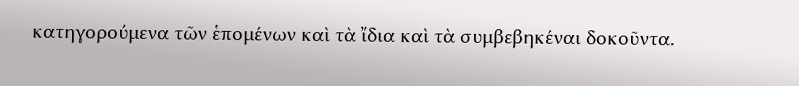κατηγορούμενα τῶν ἑπομένων καὶ τὰ ἴδια καὶ τὰ συμβεβηκέναι δοκοῦντα.